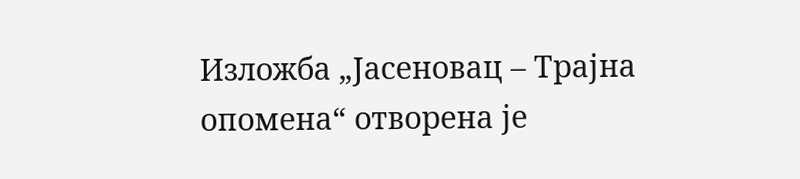Изложба „Јасеновац – Трајна опомена“ отворена је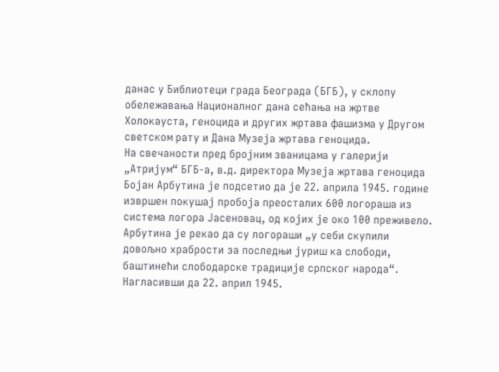данас у Библиотеци града Београда (БГБ), у склопу обележавања Националног дана сећања на жртве Холокауста, геноцида и других жртава фашизма у Другом светском рату и Дана Музеја жртава геноцида.
На свечаности пред бројним званицама у галерији „Атријум“ БГБ-а, в.д. директора Музеја жртава геноцида Бојан Арбутина је подсетио да је 22. априла 1945. године извршен покушај пробоја преосталих 600 логораша из система логора Јасеновац, од којих је око 100 преживело.
Арбутина је рекао да су логораши „у себи скупили довољно храбрости за последњи јуриш ка слободи, баштинећи слободарске традиције српског народа“.
Нагласивши да 22. април 1945.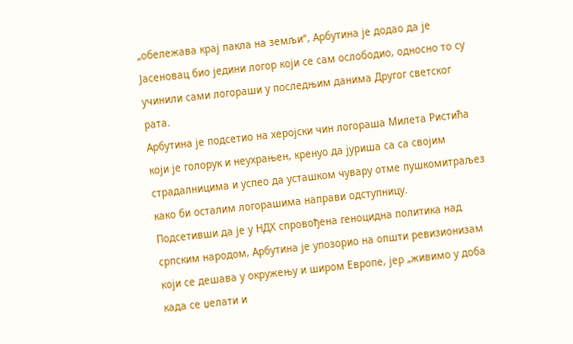„обележава крај пакла на земљи“, Арбутина је додао да је Јасеновац био једини логор који се сам ослободио, односно то су учинили сами логораши у последњим данима Другог светског рата.
Арбутина је подсетио на херојски чин логораша Милета Ристића који је голорук и неухрањен, кренуо да јуриша са са својим страдалницима и успео да усташком чувару отме пушкомитраљез како би осталим логорашима направи одступницу.
Подсетивши да је у НДХ спровођена геноцидна политика над српским народом, Арбутина је упозорио на општи ревизионизам који се дешава у окружењу и широм Европе, јер „живимо у доба када се џелати и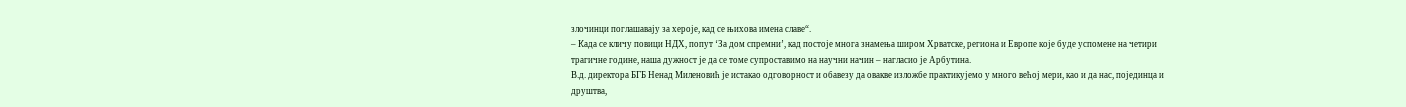злочинци поглашавају за хероје, кад се њихова имена славе“.
– Када се кличу повици НДХ, попут ‘За дом спремни’, кад постоје многа знамења широм Хрватске, региона и Европе које буде успомене на четири трагичне године, наша дужност је да се томе супроставимо на научни начин – нагласио је Арбутина.
В.д. директора БГБ Ненад Миленовић је истакао одговорност и обавезу да овакве изложбе практикујемо у много већој мери, као и да нас, појединца и друштва,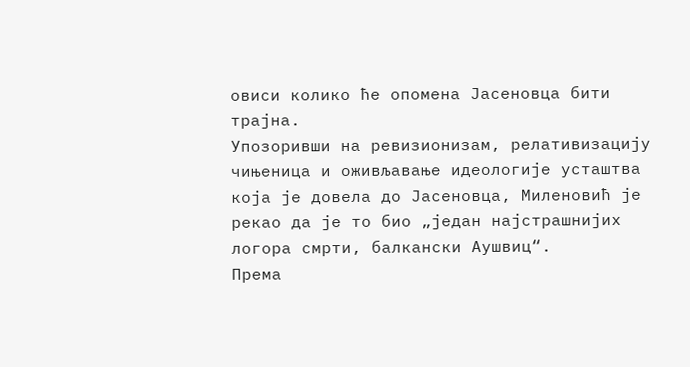овиси колико ће опомена Јасеновца бити трајна.
Упозоривши на ревизионизам, релативизацију чињеница и оживљавање идеологије усташтва која је довела до Јасеновца, Миленовић је рекао да је то био „један најстрашнијих логора смрти, балкански Аушвиц“.
Према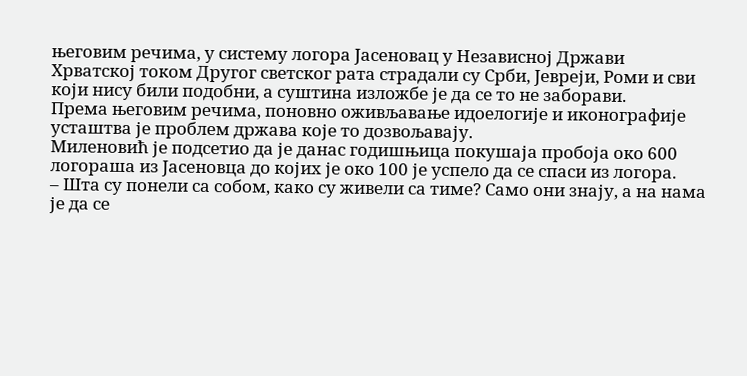његовим речима, у систему логора Јасеновац у Независној Држави Хрватској током Другог светског рата страдали су Срби, Јевреји, Роми и сви који нису били подобни, а суштина изложбе је да се то не заборави.
Према његовим речима, поновно оживљавање идоелогије и иконографије усташтва је проблем држава које то дозвољавају.
Миленовић је подсетио да је данас годишњица покушаја пробоја око 600 логораша из Јасеновца до којих је око 100 је успело да се спаси из логора.
– Шта су понели са собом, како су живели са тиме? Само они знају, а на нама је да се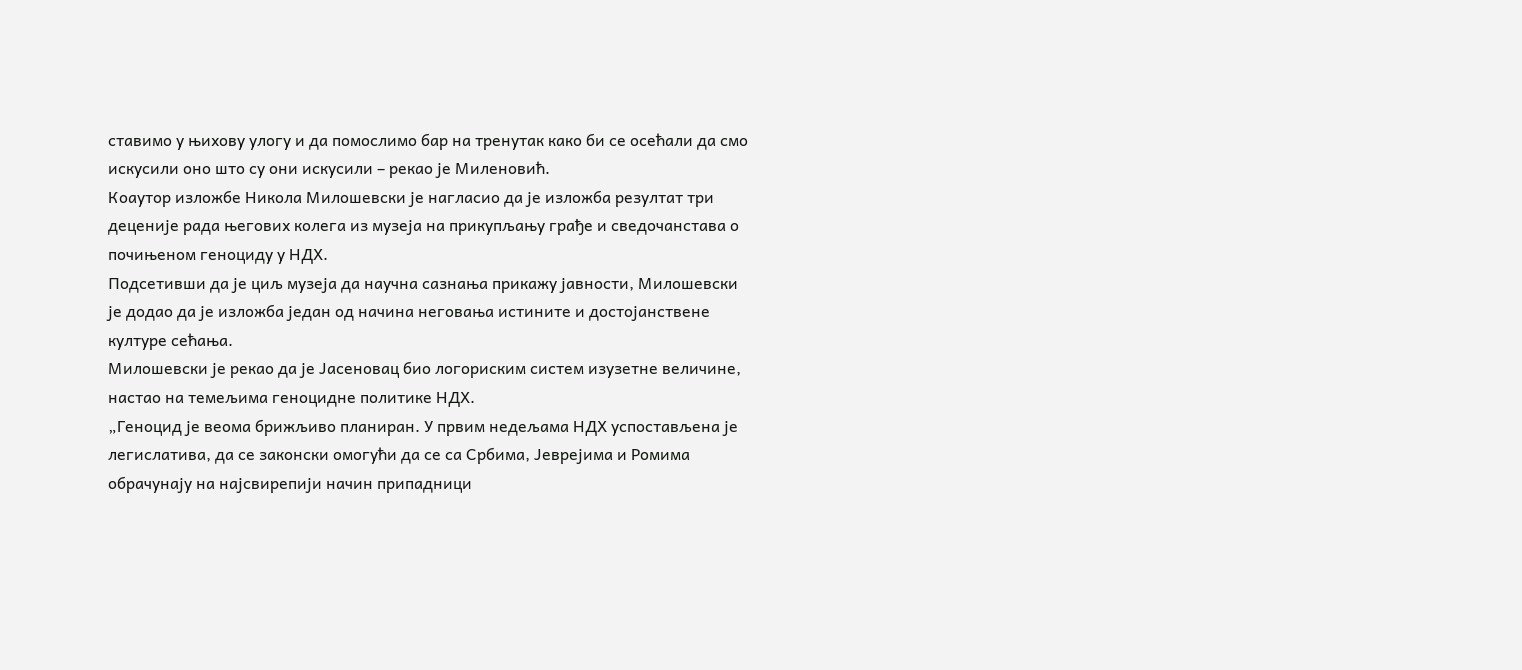ставимо у њихову улогу и да помослимо бар на тренутак како би се осећали да смо искусили оно што су они искусили – рекао је Миленовић.
Коаутор изложбе Никола Милошевски је нагласио да је изложба резултат три деценије рада његових колега из музеја на прикупљању грађе и сведочанстава о почињеном геноциду у НДХ.
Подсетивши да је циљ музеја да научна сазнања прикажу јавности, Милошевски је додао да је изложба један од начина неговања истините и достојанствене културе сећања.
Милошевски је рекао да је Јасеновац био логориским систем изузетне величине, настао на темељима геноцидне политике НДХ.
„Геноцид је веома брижљиво планиран. У првим недељама НДХ успостављена је легислатива, да се законски омогући да се са Србима, Јеврејима и Ромима обрачунају на најсвирепији начин припадници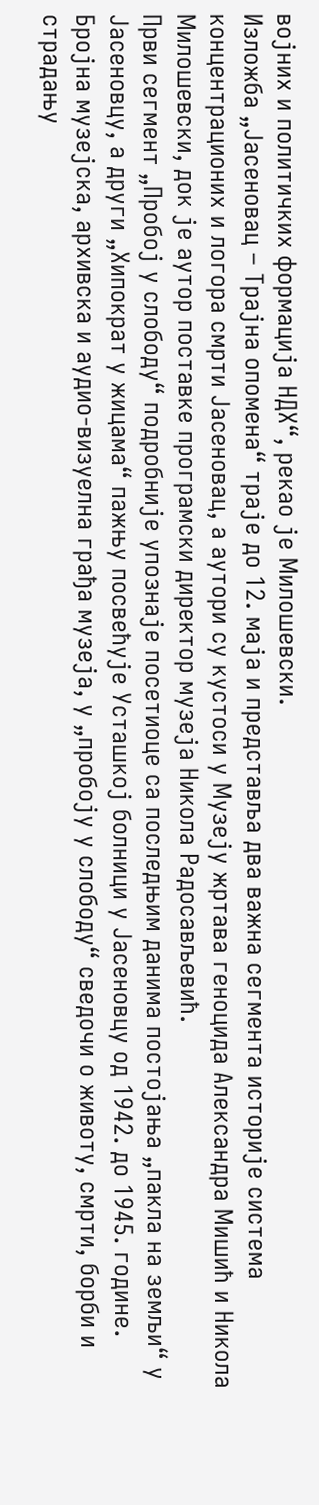војних и политичких формација НДХ“, рекао је Милошевски.
Изложба „Јасеновац – Трајна опомена“ траје до 12. маја и представља два важна сегмента историје система концентрационих и логора смрти Јасеновац, а аутори су кустоси у Музеју жртава геноцида Александра Мишић и Никола Милошевски, док је аутор поставке програмски директор музеја Никола Радосављевић.
Први сегмент „Пробој у слободу“ подробније упознаје посетиоце са последњим данима постојања „пакла на земљи“ у Јасеновцу, а други „Хипократ у жицама“ пажњу посвећује Усташкој болници у Јасеновцу од 1942. до 1945. године.
Бројна музејска, архивска и аудио-визуелна грађа музеја, у „пробоју у слободу“ сведочи о животу, смрти, борби и страдању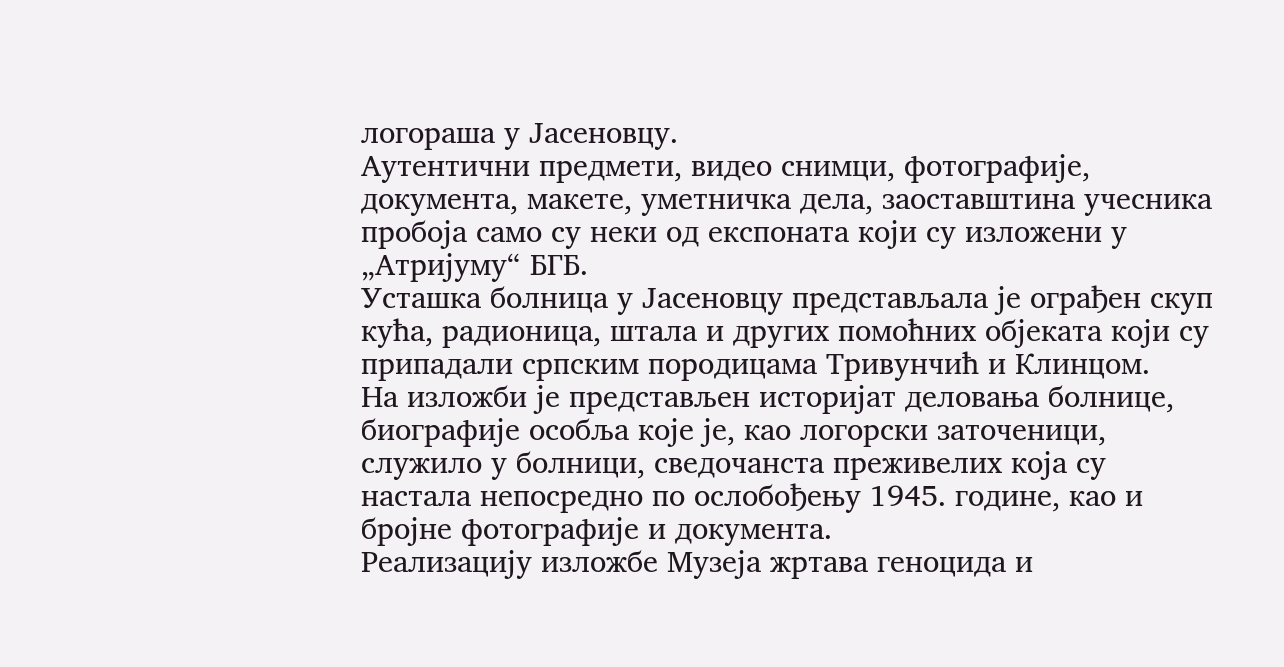логораша у Јасеновцу.
Аутентични предмети, видео снимци, фотографије, документа, макете, уметничка дела, заоставштина учесника пробоја само су неки од експоната који су изложени у „Атријуму“ БГБ.
Усташка болница у Јасеновцу представљала је ограђен скуп кућа, радионица, штала и других помоћних објеката који су припадали српским породицама Тривунчић и Клинцом.
На изложби је представљен историјат деловања болнице, биографије особља које је, као логорски заточеници, служило у болници, сведочанста преживелих која су настала непосредно по ослобођењу 1945. године, као и бројне фотографије и документа.
Реализацију изложбе Музеја жртава геноцида и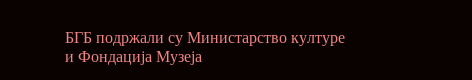БГБ подржали су Министарство културе и Фондација Музеја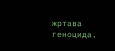жртава геноцида.